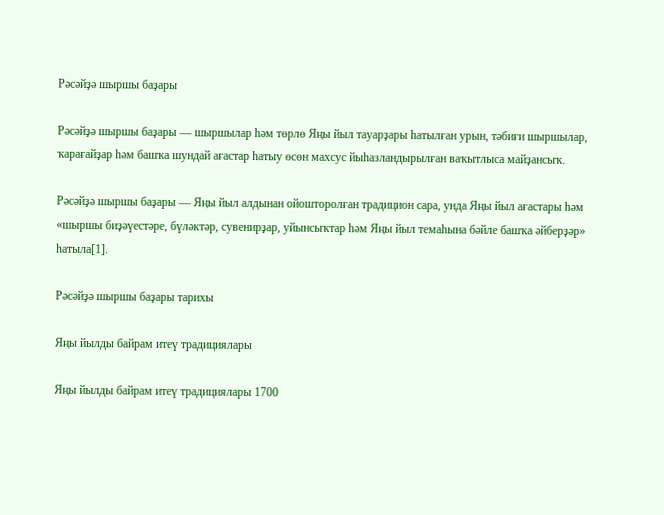Рәсәйҙә шыршы баҙары

Рәсәйҙә шыршы баҙары — шыршылар һәм төрлө Яңы йыл тауарҙары һатылған урын, тәбиғи шыршылар, ҡарағайҙар һәм башҡа шундай ағастар һатыу өсөн махсус йыһазландырылған ваҡытлыса майҙансыҡ.

Рәсәйҙә шыршы баҙары — Яңы йыл алдынан ойошторолған традицион сара, унда Яңы йыл ағастары һәм «шыршы биҙәүестәре, бүләктәр, сувенирҙар, уйынсыҡтар һәм Яңы йыл темаһына бәйле башҡа әйберҙәр» һатыла[1].

Рәсәйҙә шыршы баҙары тарихы

Яңы йылды байрам итеү традициялары

Яңы йылды байрам итеү традициялары 1700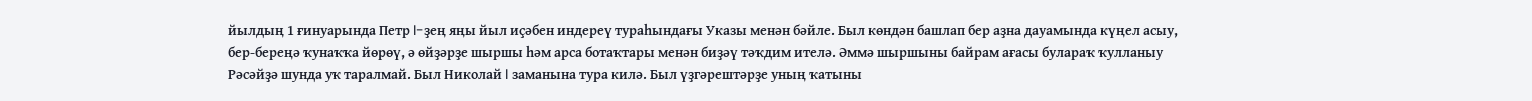йылдың 1 ғинуарында Петр I-ҙең яңы йыл иҫәбен индереү тураһындағы Указы менән бәйле. Был көндән башлап бер аҙна дауамында күңел асыу, бер-береңә ҡунаҡҡа йөрөү, ә өйҙәрҙе шыршы һәм арса ботаҡтары менән биҙәү тәҡдим ителә. Әммә шыршыны байрам ағасы булараҡ ҡулланыу Рәсәйҙә шунда уҡ таралмай. Был Николай I заманына тура килә. Был үҙгәрештәрҙе уның ҡатыны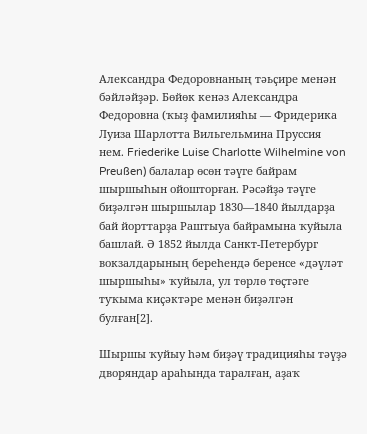Александра Федоровнаның тәьҫире менән бәйләйҙәр. Бөйөк кенәз Александра Федоровна (ҡыҙ фамилияһы — Фридерика Луиза Шарлотта Вильгельмина Пруссия нем. Friederike Luise Charlotte Wilhelmine von Preußen) балалар өсөн тәүге байрам шыршыһын ойошторған. Рәсәйҙә тәүге биҙәлгән шыршылар 1830—1840 йылдарҙа бай йорттарҙа Раштыуа байрамына ҡуйыла башлай. Ә 1852 йылда Санкт-Петербург вокзалдарының береһендә беренсе «дәүләт шыршыһы» ҡуйыла, ул төрлө төҫтәге туҡыма киҫәктәре менән биҙәлгән булған[2].

Шыршы ҡуйыу һәм биҙәү традицияһы тәүҙә дворяндар араһында таралған, аҙаҡ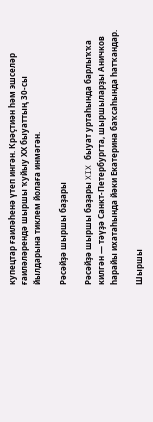купецтар ғаиләһенә үтеп ингән. Крәҫтиән һәм эшселәр ғаиләләрендә шыршы ҡуйыу ХХ быуаттың 30-сы йылдарына тиклем йолаға инмәгән.

Рәсәйҙә шыршы баҙары

Рәсәйҙә шыршы баҙары XIX быуат уртаһында барлыҡҡа килгән — тәүҙә Санкт-Петербургта, шыршыларҙы Аничков һарайы ихатаһында йәки Екатерина баҡсаһында һатҡандар.

Шыршы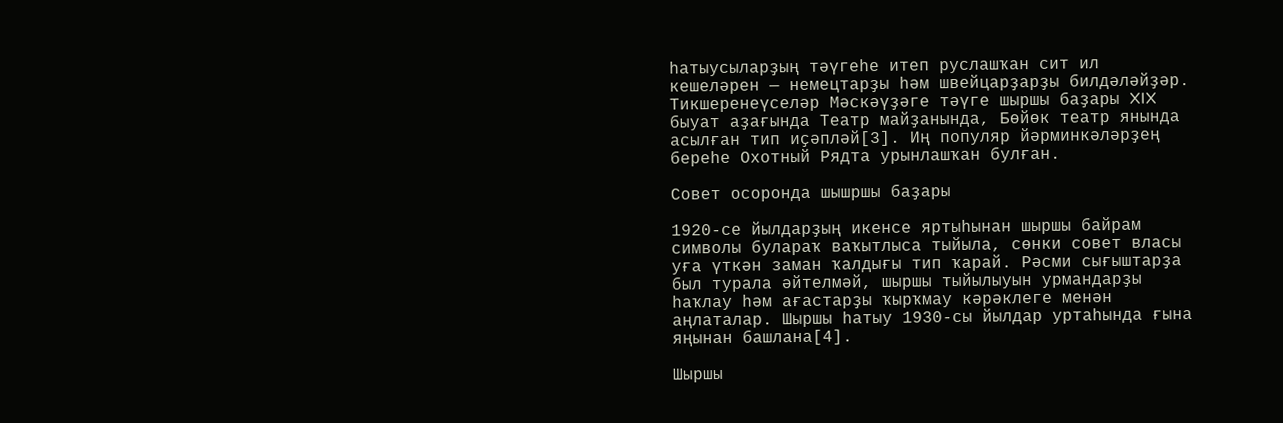һатыусыларҙың тәүгеһе итеп руслашҡан сит ил кешеләрен — немецтарҙы һәм швейцарҙарҙы билдәләйҙәр. Тикшеренеүселәр Мәскәүҙәге тәүге шыршы баҙары XIX быуат аҙағында Театр майҙанында, Бөйөк театр янында асылған тип иҫәпләй[3]. Иң популяр йәрминкәләрҙең береһе Охотный Рядта урынлашҡан булған.

Совет осоронда шышршы баҙары

1920-се йылдарҙың икенсе яртыһынан шыршы байрам символы булараҡ ваҡытлыса тыйыла, сөнки совет власы уға үткән заман ҡалдығы тип ҡарай. Рәсми сығыштарҙа был турала әйтелмәй, шыршы тыйылыуын урмандарҙы һаҡлау һәм ағастарҙы ҡырҡмау кәрәклеге менән аңлаталар. Шыршы һатыу 1930-сы йылдар уртаһында ғына яңынан башлана[4].

Шыршы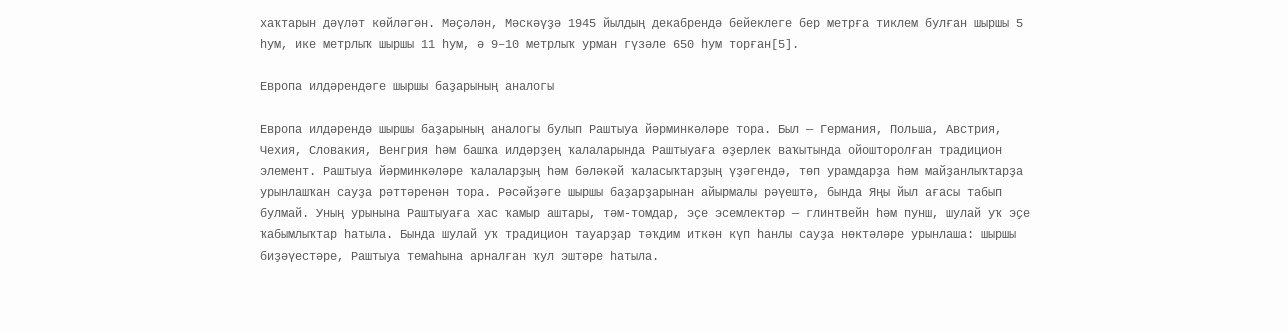хаҡтарын дәүләт көйләгән. Мәҫәлән, Мәскәүҙә 1945 йылдың декабрендә бейеклеге бер метрға тиклем булған шыршы 5 һум, ике метрлыҡ шыршы 11 һум, ә 9–10 метрлыҡ урман гүзәле 650 һум торған[5].

Европа илдәрендәге шыршы баҙарының аналогы

Европа илдәрендә шыршы баҙарының аналогы булып Раштыуа йәрминкәләре тора. Был — Германия, Польша, Австрия, Чехия, Словакия, Венгрия һәм башҡа илдәрҙең ҡалаларында Раштыуаға әҙерлек ваҡытында ойошторолған традицион элемент. Раштыуа йәрминкәләре ҡалаларҙың һәм бәләкәй ҡаласыҡтарҙың үҙәгендә, төп урамдарҙа һәм майҙанлыҡтарҙа урынлашҡан сауҙа рәттәренән тора. Рәсәйҙәге шыршы баҙарҙарынан айырмалы рәүештә, бында Яңы йыл ағасы табып булмай. Уның урынына Раштыуаға хас ҡамыр аштары, тәм-томдар, эҫе эсемлектәр — глинтвейн һәм пунш, шулай уҡ эҫе ҡабымлыҡтар һатыла. Бында шулай уҡ традицион тауарҙар тәҡдим иткән күп һанлы сауҙа нөктәләре урынлаша: шыршы биҙәүестәре, Раштыуа темаһына арналған ҡул эштәре һатыла.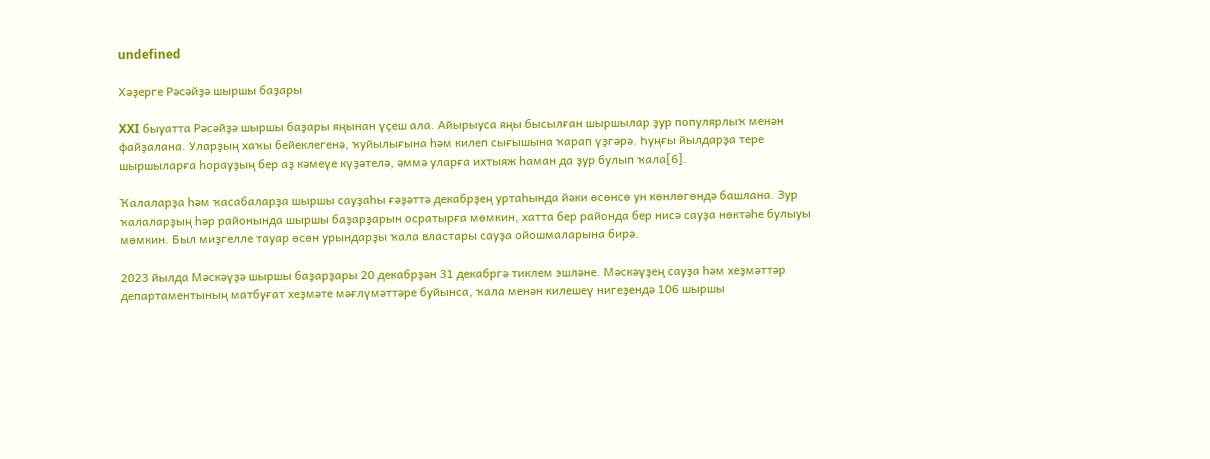undefined

Хәҙерге Рәсәйҙә шыршы баҙары

XXI быуатта Рәсәйҙә шыршы баҙары яңынан үҫеш ала. Айырыуса яңы бысылған шыршылар ҙур популярлыҡ менән файҙалана. Уларҙың хаҡы бейеклегенә, ҡуйылығына һәм килеп сығышына ҡарап үҙгәрә. Һуңғы йылдарҙа тере шыршыларға һорауҙың бер аҙ кәмеүе күҙәтелә, әммә уларға ихтыяж һаман да ҙур булып ҡала[6].

Ҡалаларҙа һәм ҡасабаларҙа шыршы сауҙаһы ғәҙәттә декабрҙең уртаһында йәки өсөнсө ун көнлөгөндә башлана. Зур ҡалаларҙың һәр районында шыршы баҙарҙарын осратырға мөмкин, хатта бер районда бер нисә сауҙа нөктәһе булыуы мөмкин. Был миҙгелле тауар өсөн урындарҙы ҡала властары сауҙа ойошмаларына бирә.

2023 йылда Мәскәүҙә шыршы баҙарҙары 20 декабрҙән 31 декабргә тиклем эшләне. Мәскәүҙең сауҙа һәм хеҙмәттәр департаментының матбуғат хеҙмәте мәғлүмәттәре буйынса, ҡала менән килешеү нигеҙендә 106 шыршы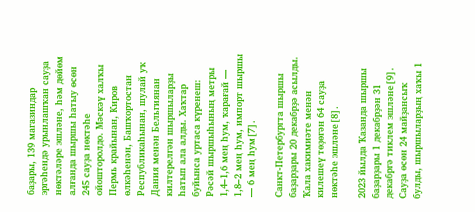баҙары, 139 магазиндар эргәһендә урынлашҡан сауҙа нөктәләре эшләне, һәм дөйөм алғанда шыршы һатыу өсөн 245 сауҙа нөктәһе ойошторолдо. Мәскәү халҡы Пермь крайынан, Киров өлкәһенән, Башҡортостан Республикаһынан, шулай уҡ Дания менән Бельгиянан килтерелгән шыршыларҙы һатып ала алды. Хаҡтар буйынса уртаса күренеш: Рәсәй шыршыһының метры 1,4–1,6 мең һум, ҡарағай — 1,8–2 мең һум, импорт шыршы — 6 мең һум[7].

Санкт-Петербургта шыршы баҙарҙары 20 декабрҙә асылды. Ҡала хакимиәте менән килешеү төҙөгән 64 сауҙа нөктәһе эшләне[8].

2023 йылда Ҡазанда шыршы баҙарҙары 1 декабрҙән 31 декабргә тиклем эшләне[9]. Сауҙа өсөн 24 майҙансыҡ булды, шыршыларҙың хаҡы 1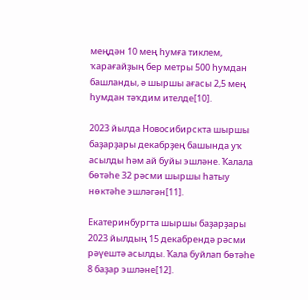меңдән 10 мең һумға тиклем, ҡарағайҙың бер метры 500 һумдан башланды, ә шыршы ағасы 2,5 мең һумдан тәҡдим ителде[10].

2023 йылда Новосибирскта шыршы баҙарҙары декабрҙең башында уҡ асылды һәм ай буйы эшләне. Ҡалала бөтәһе 32 рәсми шыршы һатыу нөктәһе эшләгән[11].

Екатеринбургта шыршы баҙарҙары 2023 йылдың 15 декабрендә рәсми рәүештә асылды. Ҡала буйлап бөтәһе 8 баҙар эшләне[12].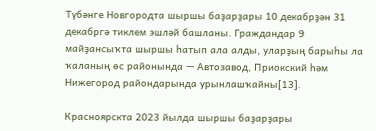Түбәнге Новгородта шыршы баҙарҙары 10 декабрҙән 31 декабргә тиклем эшләй башланы. Граждандар 9 майҙансыҡта шыршы һатып ала алды, уларҙың барыһы ла ҡаланың өс районында — Автозавод, Приокский һәм Нижегород райондарында урынлашҡайны[13].

Красноярскта 2023 йылда шыршы баҙарҙары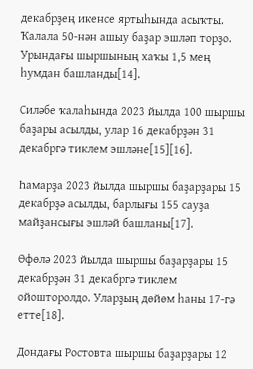декабрҙең икенсе яртыһында асыҡты. Ҡалала 50-нән ашыу баҙар эшләп торҙо. Урындағы шыршының хаҡы 1,5 мең һумдан башланды[14].

Силәбе ҡалаһында 2023 йылда 100 шыршы баҙары асылды, улар 16 декабрҙән 31 декабргә тиклем эшләне[15][16].

Һамарҙа 2023 йылда шыршы баҙарҙары 15 декабрҙә асылды, барлығы 155 сауҙа майҙансығы эшләй башланы[17].

Өфөлә 2023 йылда шыршы баҙарҙары 15 декабрҙән 31 декабргә тиклем ойошторолдо. Уларҙың дөйөм һаны 17-гә етте[18].

Дондағы Ростовта шыршы баҙарҙары 12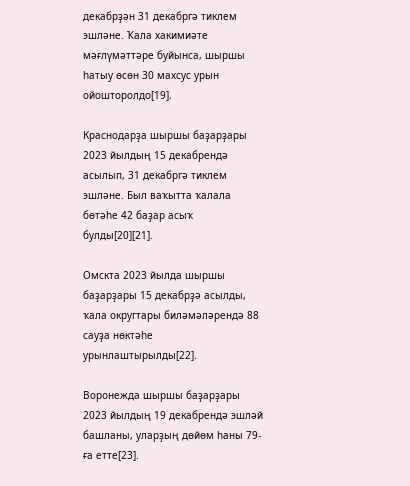декабрҙән 31 декабргә тиклем эшләне. Ҡала хакимиәте мәғлүмәттәре буйынса, шыршы һатыу өсөн 30 махсус урын ойошторолдо[19].

Краснодарҙа шыршы баҙарҙары 2023 йылдың 15 декабрендә асылып, 31 декабргә тиклем эшләне. Был ваҡытта ҡалала бөтәһе 42 баҙар асыҡ булды[20][21].

Омскта 2023 йылда шыршы баҙарҙары 15 декабрҙә асылды, ҡала округтары биләмәләрендә 88 сауҙа нөктәһе урынлаштырылды[22].

Воронежда шыршы баҙарҙары 2023 йылдың 19 декабрендә эшләй башланы, уларҙың дөйөм һаны 79-ға етте[23].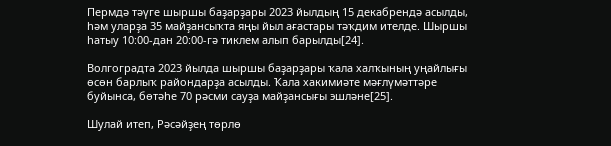Пермдә тәүге шыршы баҙарҙары 2023 йылдың 15 декабрендә асылды, һәм уларҙа 35 майҙансыҡта яңы йыл ағастары тәҡдим ителде. Шыршы һатыу 10:00-дан 20:00-гә тиклем алып барылды[24].

Волгоградта 2023 йылда шыршы баҙарҙары ҡала халҡының уңайлығы өсөн барлыҡ райондарҙа асылды. Ҡала хакимиәте мәғлүмәттәре буйынса, бөтәһе 70 рәсми сауҙа майҙансығы эшләне[25].

Шулай итеп, Рәсәйҙең төрлө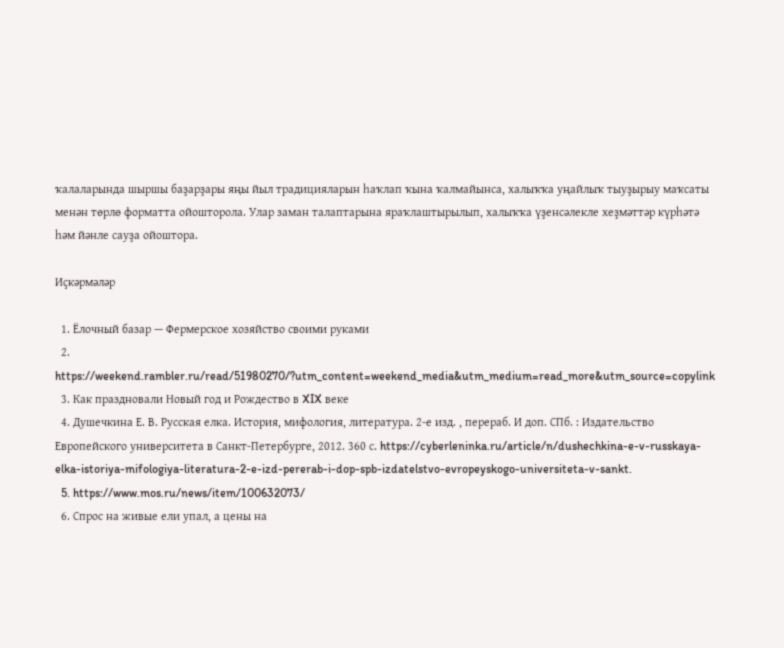ҡалаларында шыршы баҙарҙары яңы йыл традицияларын һаҡлап ҡына ҡалмайынса, халыҡҡа уңайлыҡ тыуҙырыу маҡсаты менән төрлө форматта ойошторола. Улар заман талаптарына яраҡлаштырылып, халыҡҡа үҙенсәлекле хеҙмәттәр күрһәтә һәм йәнле сауҙа ойоштора.

Иҫкәрмәләр

  1. Ёлочный базар — Фермерское хозяйство своими руками
  2. https://weekend.rambler.ru/read/51980270/?utm_content=weekend_media&utm_medium=read_more&utm_source=copylink
  3. Как праздновали Новый год и Рождество в XIX веке
  4. Душечкина Е. В. Русская елка. История, мифология, литература. 2-е изд. , перераб. И доп. СПб. : Издательство Европейского университета в Санкт-Петербурге, 2012. 360 с. https://cyberleninka.ru/article/n/dushechkina-e-v-russkaya-elka-istoriya-mifologiya-literatura-2-e-izd-pererab-i-dop-spb-izdatelstvo-evropeyskogo-universiteta-v-sankt.
  5. https://www.mos.ru/news/item/100632073/
  6. Спрос на живые ели упал, а цены на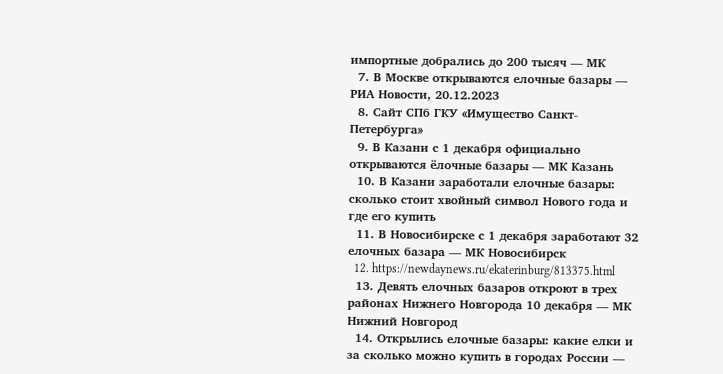импортные добрались до 200 тысяч — МК
  7. В Москве открываются елочные базары — РИА Новости, 20.12.2023
  8. Сайт СПб ГКУ «Имущество Санкт-Петербурга»
  9. В Казани с 1 декабря официально открываются ёлочные базары — МК Казань
  10. В Казани заработали елочные базары: сколько стоит хвойный символ Нового года и где его купить
  11. В Новосибирске с 1 декабря заработают 32 елочных базара — МК Новосибирск
  12. https://newdaynews.ru/ekaterinburg/813375.html
  13. Девять елочных базаров откроют в трех районах Нижнего Новгорода 10 декабря — МК Нижний Новгород
  14. Открылись елочные базары: какие елки и за сколько можно купить в городах России —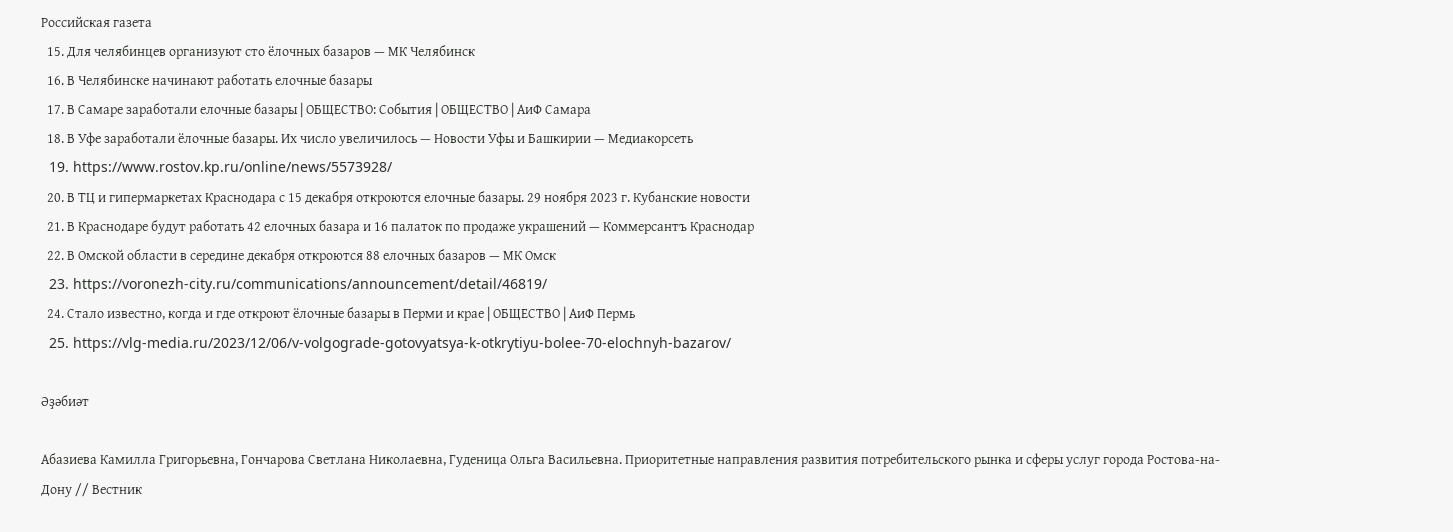Российская газета
  15. Для челябинцев организуют сто ёлочных базаров — МК Челябинск
  16. В Челябинске начинают работать елочные базары
  17. В Самаре заработали елочные базары | ОБЩЕСТВО: События | ОБЩЕСТВО | АиФ Самара
  18. В Уфе заработали ёлочные базары. Их число увеличилось — Новости Уфы и Башкирии — Медиакорсеть
  19. https://www.rostov.kp.ru/online/news/5573928/
  20. В ТЦ и гипермаркетах Краснодара с 15 декабря откроются елочные базары. 29 ноября 2023 г. Кубанские новости
  21. В Краснодаре будут работать 42 елочных базара и 16 палаток по продаже украшений — Коммерсантъ Краснодар
  22. В Омской области в середине декабря откроются 88 елочных базаров — МК Омск
  23. https://voronezh-city.ru/communications/announcement/detail/46819/
  24. Стало известно, когда и где откроют ёлочные базары в Перми и крае | ОБЩЕСТВО | АиФ Пермь
  25. https://vlg-media.ru/2023/12/06/v-volgograde-gotovyatsya-k-otkrytiyu-bolee-70-elochnyh-bazarov/

Әҙәбиәт

Абазиева Камилла Григорьевна, Гончарова Светлана Николаевна, Гуденица Ольга Васильевна. Приоритетные направления развития потребительского рынка и сферы услуг города Ростова-на-Дону // Вестник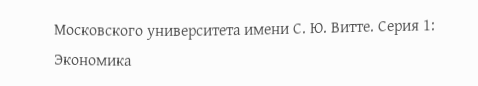Московского университета имени С. Ю. Витте. Серия 1: Экономика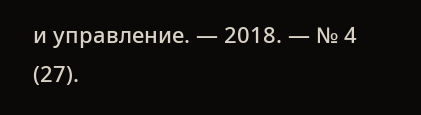и управление. — 2018. — № 4 (27).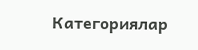Категориялар